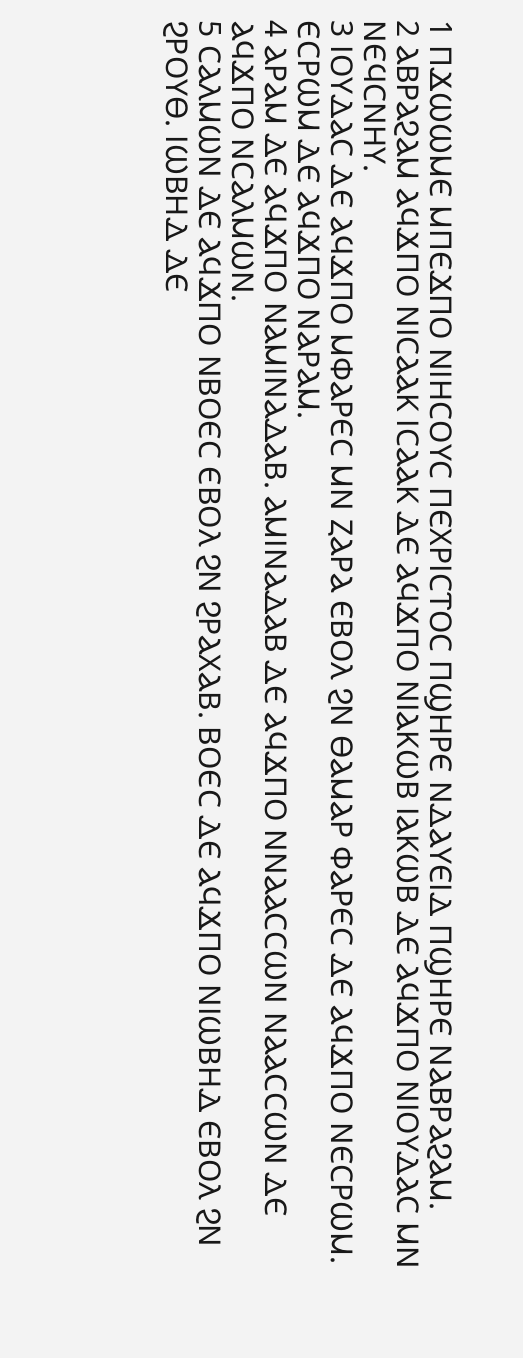1 ⲠϪⲰⲰⲘⲈ ⲘⲠⲈϪⲠⲞ ⲚⲒⲎⲤⲞⲨⲤ ⲠⲈⲬⲢⲒⲤⲦⲞⲤ ⲠϢⲎⲢⲈ ⲚⲆⲀⲨⲈⲒⲆ ⲠϢⲎⲢⲈ ⲚⲀⲂⲢⲀϨⲀⲘ.
2 ⲀⲂⲢⲀϨⲀⲘ ⲀϤϪⲠⲞ ⲚⲒⲤⲀⲀⲔ ⲒⲤⲀⲀⲔ ⲆⲈ ⲀϤϪⲠⲞ ⲚⲒⲀⲔⲰⲂ ⲒⲀⲔⲰⲂ ⲆⲈ ⲀϤϪⲠⲞ ⲚⲒⲞⲨⲆⲀⲤ ⲘⲚ ⲚⲈϤⲤⲚⲎⲨ.
3 ⲒⲞⲨⲆⲀⲤ ⲆⲈ ⲀϤϪⲠⲞ ⲘⲪⲀⲢⲈⲤ ⲘⲚ ⲌⲀⲢⲀ ⲈⲂⲞⲖ ϨⲚ ⲐⲀⲘⲀⲢ ⲪⲀⲢⲈⲤ ⲆⲈ ⲀϤϪⲠⲞ ⲚⲈⲤⲢⲰⲘ. ⲈⲤⲢⲰⲘ ⲆⲈ ⲀϤϪⲠⲞ ⲚⲀⲢⲀⲘ.
4 ⲀⲢⲀⲘ ⲆⲈ ⲀϤϪⲠⲞ ⲚⲀⲘⲒⲚⲀⲆⲀⲂ. ⲀⲘⲒⲚⲀⲆⲀⲂ ⲆⲈ ⲀϤϪⲠⲞ ⲚⲚⲀⲀⲤⲤⲰⲚ ⲚⲀⲀⲤⲤⲰⲚ ⲆⲈ ⲀϤϪⲠⲞ ⲚⲤⲀⲖⲘⲰⲚ.
5 ⲤⲀⲖⲘⲰⲚ ⲆⲈ ⲀϤϪⲠⲞ ⲚⲂⲞⲈⲤ ⲈⲂⲞⲖ ϨⲚ ϨⲢⲀⲬⲀⲂ. ⲂⲞⲈⲤ ⲆⲈ ⲀϤϪⲠⲞ ⲚⲒⲰⲂⲎⲆ ⲈⲂⲞⲖ ϨⲚ ϨⲢⲞⲨⲐ. ⲒⲰⲂⲎⲆ ⲆⲈ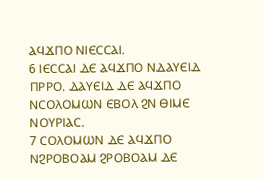ⲀϤϪⲠⲞ ⲚⲒⲈⲤⲤⲀⲒ.
6 ⲒⲈⲤⲤⲀⲒ ⲆⲈ ⲀϤϪⲠⲞ ⲚⲆⲀⲨⲈⲒⲆ ⲠⲢⲢⲞ. ⲆⲀⲨⲈⲒⲆ ⲆⲈ ⲀϤϪⲠⲞ ⲚⲤⲞⲖⲞⲘⲰⲚ ⲈⲂⲞⲖ ϨⲚ ⲐⲒⲘⲈ ⲚⲞⲨⲢⲒⲀⲤ.
7 ⲤⲞⲖⲞⲘⲰⲚ ⲆⲈ ⲀϤϪⲠⲞ ⲚϨⲢⲞⲂⲞⲀⲘ ϨⲢⲞⲂⲞⲀⲘ ⲆⲈ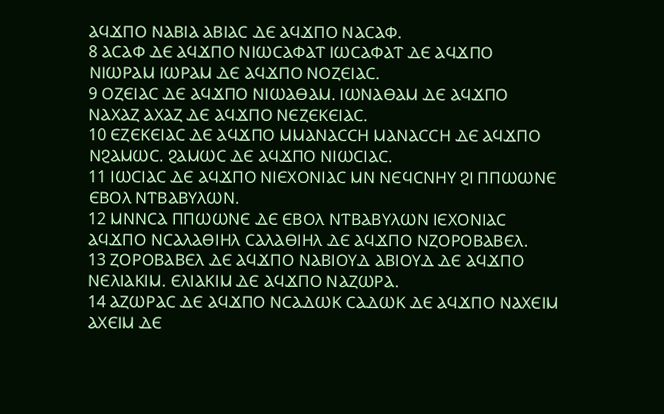ⲀϤϪⲠⲞ ⲚⲀⲂⲒⲀ ⲀⲂⲒⲀⲤ ⲆⲈ ⲀϤϪⲠⲞ ⲚⲀⲤⲀⲪ.
8 ⲀⲤⲀⲪ ⲆⲈ ⲀϤϪⲠⲞ ⲚⲒⲰⲤⲀⲪⲀⲦ ⲒⲰⲤⲀⲪⲀⲦ ⲆⲈ ⲀϤϪⲠⲞ ⲚⲒⲰⲢⲀⲘ ⲒⲰⲢⲀⲘ ⲆⲈ ⲀϤϪⲠⲞ ⲚⲞⲌⲈⲒⲀⲤ.
9 ⲞⲌⲈⲒⲀⲤ ⲆⲈ ⲀϤϪⲠⲞ ⲚⲒⲰⲀⲐⲀⲘ. ⲒⲰⲚⲀⲐⲀⲘ ⲆⲈ ⲀϤϪⲠⲞ ⲚⲀⲬⲀⲌ ⲀⲬⲀⲌ ⲆⲈ ⲀϤϪⲠⲞ ⲚⲈⲌⲈⲔⲈⲒⲀⲤ.
10 ⲈⲌⲈⲔⲈⲒⲀⲤ ⲆⲈ ⲀϤϪⲠⲞ ⲘⲘⲀⲚⲀⲤⲤⲎ ⲘⲀⲚⲀⲤⲤⲎ ⲆⲈ ⲀϤϪⲠⲞ ⲚϨⲀⲘⲰⲤ. ϨⲀⲘⲰⲤ ⲆⲈ ⲀϤϪⲠⲞ ⲚⲒⲰⲤⲒⲀⲤ.
11 ⲒⲰⲤⲒⲀⲤ ⲆⲈ ⲀϤϪⲠⲞ ⲚⲒⲈⲬⲞⲚⲒⲀⲤ ⲘⲚ ⲚⲈϤⲤⲚⲎⲨ ϨⲒ ⲠⲠⲰⲰⲚⲈ ⲈⲂⲞⲖ ⲚⲦⲂⲀⲂⲨⲖⲰⲚ.
12 ⲘⲚⲚⲤⲀ ⲠⲠⲰⲰⲚⲈ ⲆⲈ ⲈⲂⲞⲖ ⲚⲦⲂⲀⲂⲨⲖⲰⲚ ⲒⲈⲬⲞⲚⲒⲀⲤ ⲀϤϪⲠⲞ ⲚⲤⲀⲖⲀⲐⲒⲎⲖ ⲤⲀⲖⲀⲐⲒⲎⲖ ⲆⲈ ⲀϤϪⲠⲞ ⲚⲌⲞⲢⲞⲂⲀⲂⲈⲖ.
13 ⲌⲞⲢⲞⲂⲀⲂⲈⲖ ⲆⲈ ⲀϤϪⲠⲞ ⲚⲀⲂⲒⲞⲨⲆ ⲀⲂⲒⲞⲨⲆ ⲆⲈ ⲀϤϪⲠⲞ ⲚⲈⲖⲒⲀⲔⲒⲘ. ⲈⲖⲒⲀⲔⲒⲘ ⲆⲈ ⲀϤϪⲠⲞ ⲚⲀⲌⲰⲢⲀ.
14 ⲀⲌⲰⲢⲀⲤ ⲆⲈ ⲀϤϪⲠⲞ ⲚⲤⲀⲆⲰⲔ ⲤⲀⲆⲰⲔ ⲆⲈ ⲀϤϪⲠⲞ ⲚⲀⲬⲈⲒⲘ ⲀⲬⲈⲒⲘ ⲆⲈ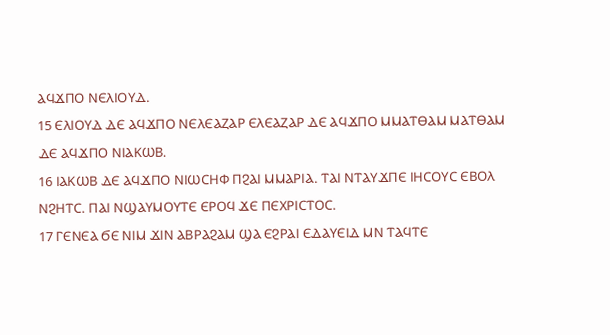ⲀϤϪⲠⲞ ⲚⲈⲖⲒⲞⲨⲆ.
15 ⲈⲖⲒⲞⲨⲆ ⲆⲈ ⲀϤϪⲠⲞ ⲚⲈⲖⲈⲀⲌⲀⲢ ⲈⲖⲈⲀⲌⲀⲢ ⲆⲈ ⲀϤϪⲠⲞ ⲘⲘⲀⲦⲐⲀⲘ ⲘⲀⲦⲐⲀⲘ ⲆⲈ ⲀϤϪⲠⲞ ⲚⲒⲀⲔⲰⲂ.
16 ⲒⲀⲔⲰⲂ ⲆⲈ ⲀϤϪⲠⲞ ⲚⲒⲰⲤⲎⲪ ⲠϨⲀⲒ ⲘⲘⲀⲢⲒⲀ. ⲦⲀⲒ ⲚⲦⲀⲨϪⲠⲈ ⲒⲎⲤⲞⲨⲤ ⲈⲂⲞⲖ ⲚϨⲎⲦⲤ. ⲠⲀⲒ ⲚϢⲀⲨⲘⲞⲨⲦⲈ ⲈⲢⲞϤ ϪⲈ ⲠⲈⲬⲢⲒⲤⲦⲞⲤ.
17 ⲄⲈⲚⲈⲀ ϬⲈ ⲚⲒⲘ ϪⲒⲚ ⲀⲂⲢⲀϨⲀⲘ ϢⲀ ⲈϨⲢⲀⲒ ⲈⲆⲀⲨⲈⲒⲆ ⲘⲚ ⲦⲀϤⲦⲈ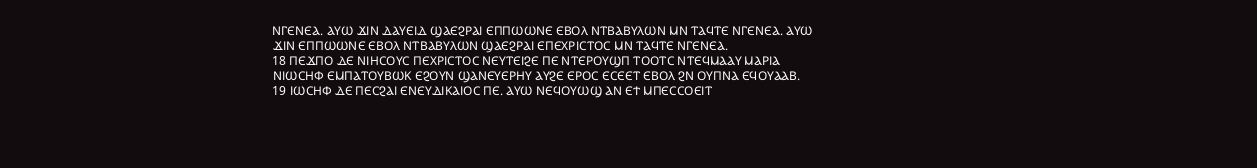ⲚⲄⲈⲚⲈⲀ. ⲀⲨⲰ ϪⲒⲚ ⲆⲀⲨⲈⲒⲆ ϢⲀⲈϨⲢⲀⲒ ⲈⲠⲠⲰⲰⲚⲈ ⲈⲂⲞⲖ ⲚⲦⲂⲀⲂⲨⲖⲰⲚ ⲘⲚ ⲦⲀϤⲦⲈ ⲚⲄⲈⲚⲈⲀ. ⲀⲨⲰ ϪⲒⲚ ⲈⲠⲠⲰⲰⲚⲈ ⲈⲂⲞⲖ ⲚⲦⲂⲀⲂⲨⲖⲰⲚ ϢⲀⲈϨⲢⲀⲒ ⲈⲠⲈⲬⲢⲒⲤⲦⲞⲤ ⲘⲚ ⲦⲀϤⲦⲈ ⲚⲄⲈⲚⲈⲀ.
18 ⲠⲈϪⲠⲞ ⲆⲈ ⲚⲒⲎⲤⲞⲨⲤ ⲠⲈⲬⲢⲒⲤⲦⲞⲤ ⲚⲈⲨⲦⲈⲒϨⲈ ⲠⲈ ⲚⲦⲈⲢⲞⲨϢⲠ ⲦⲞⲞⲦⲤ ⲚⲦⲈϤⲘⲀⲀⲨ ⲘⲀⲢⲒⲀ ⲚⲒⲰⲤⲎⲪ ⲈⲘⲠⲀⲦⲞⲨⲂⲰⲔ ⲈϨⲞⲨⲚ ϢⲀⲚⲈⲨⲈⲢⲎⲨ ⲀⲨϨⲈ ⲈⲢⲞⲤ ⲈⲤⲈⲈⲦ ⲈⲂⲞⲖ ϨⲚ ⲞⲨⲠⲚⲀ ⲈϤⲞⲨⲀⲀⲂ.
19 ⲒⲰⲤⲎⲪ ⲆⲈ ⲠⲈⲤϨⲀⲒ ⲈⲚⲈⲨⲆⲒⲔⲀⲒⲞⲤ ⲠⲈ. ⲀⲨⲰ ⲚⲈϤⲞⲨⲰϢ ⲀⲚ ⲈϮ ⲘⲠⲈⲤⲤⲞⲈⲒⲦ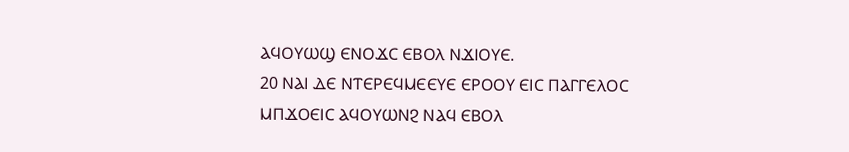ⲀϤⲞⲨⲰϢ ⲈⲚⲞϪⲤ ⲈⲂⲞⲖ ⲚϪⲒⲞⲨⲈ.
20 ⲚⲀⲒ ⲆⲈ ⲚⲦⲈⲢⲈϤⲘⲈⲈⲨⲈ ⲈⲢⲞⲞⲨ ⲈⲒⲤ ⲠⲀⲄⲄⲈⲖⲞⲤ ⲘⲠϪⲞⲈⲒⲤ ⲀϤⲞⲨⲰⲚϨ ⲚⲀϤ ⲈⲂⲞⲖ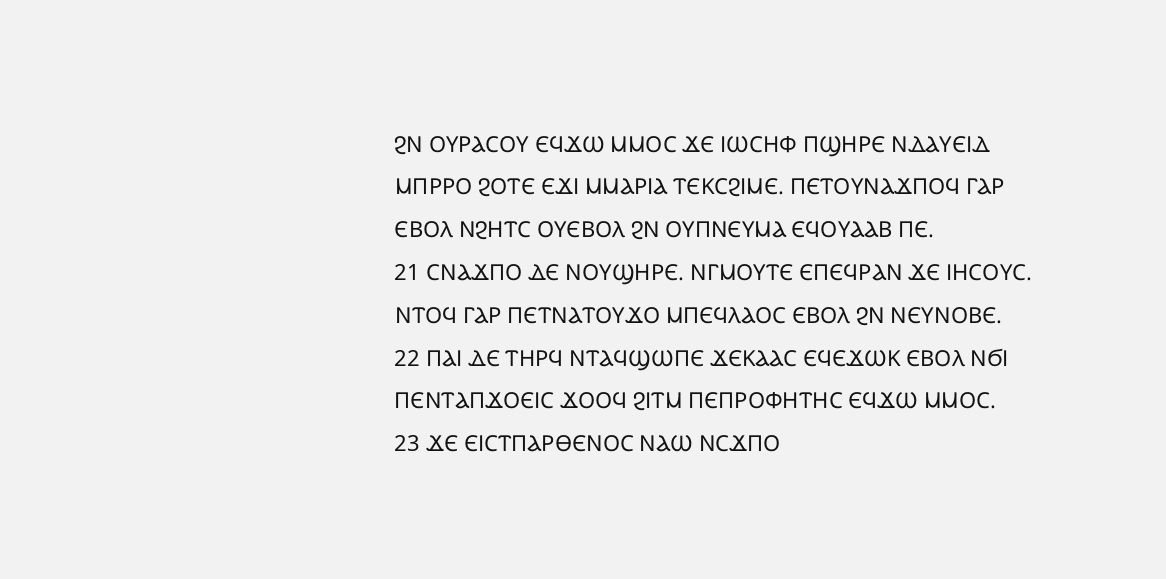ϨⲚ ⲞⲨⲢⲀⲤⲞⲨ ⲈϤϪⲰ ⲘⲘⲞⲤ ϪⲈ ⲒⲰⲤⲎⲪ ⲠϢⲎⲢⲈ ⲚⲆⲀⲨⲈⲒⲆ ⲘⲠⲢⲢⲞ ϨⲞⲦⲈ ⲈϪⲒ ⲘⲘⲀⲢⲒⲀ ⲦⲈⲔⲤϨⲒⲘⲈ. ⲠⲈⲦⲞⲨⲚⲀϪⲠⲞϤ ⲄⲀⲢ ⲈⲂⲞⲖ ⲚϨⲎⲦⲤ ⲞⲨⲈⲂⲞⲖ ϨⲚ ⲞⲨⲠⲚⲈⲨⲘⲀ ⲈϤⲞⲨⲀⲀⲂ ⲠⲈ.
21 ⲤⲚⲀϪⲠⲞ ⲆⲈ ⲚⲞⲨϢⲎⲢⲈ. ⲚⲄⲘⲞⲨⲦⲈ ⲈⲠⲈϤⲢⲀⲚ ϪⲈ ⲒⲎⲤⲞⲨⲤ. ⲚⲦⲞϤ ⲄⲀⲢ ⲠⲈⲦⲚⲀⲦⲞⲨϪⲞ ⲘⲠⲈϤⲖⲀⲞⲤ ⲈⲂⲞⲖ ϨⲚ ⲚⲈⲨⲚⲞⲂⲈ.
22 ⲠⲀⲒ ⲆⲈ ⲦⲎⲢϤ ⲚⲦⲀϤϢⲰⲠⲈ ϪⲈⲔⲀⲀⲤ ⲈϤⲈϪⲰⲔ ⲈⲂⲞⲖ ⲚϬⲒ ⲠⲈⲚⲦⲀⲠϪⲞⲈⲒⲤ ϪⲞⲞϤ ϨⲒⲦⲘ ⲠⲈⲠⲢⲞⲪⲎⲦⲎⲤ ⲈϤϪⲰ ⲘⲘⲞⲤ.
23 ϪⲈ ⲈⲒⲤⲦⲠⲀⲢⲐⲈⲚⲞⲤ ⲚⲀⲰ ⲚⲤϪⲠⲞ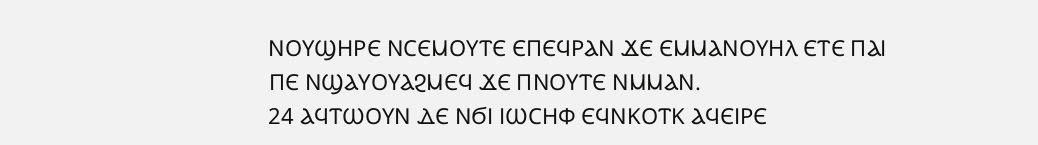ⲚⲞⲨϢⲎⲢⲈ ⲚⲤⲈⲘⲞⲨⲦⲈ ⲈⲠⲈϤⲢⲀⲚ ϪⲈ ⲈⲘⲘⲀⲚⲞⲨⲎⲖ ⲈⲦⲈ ⲠⲀⲒ ⲠⲈ ⲚϢⲀⲨⲞⲨⲀϨⲘⲈϤ ϪⲈ ⲠⲚⲞⲨⲦⲈ ⲚⲘⲘⲀⲚ.
24 ⲀϤⲦⲰⲞⲨⲚ ⲆⲈ ⲚϬⲒ ⲒⲰⲤⲎⲪ ⲈϤⲚⲔⲞⲦⲔ ⲀϤⲈⲒⲢⲈ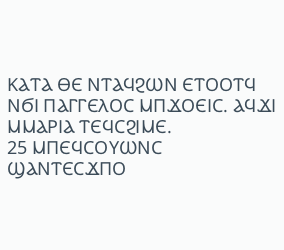ⲔⲀⲦⲀ ⲐⲈ ⲚⲦⲀϤϨⲰⲚ ⲈⲦⲞⲞⲦϤ ⲚϬⲒ ⲠⲀⲄⲄⲈⲖⲞⲤ ⲘⲠϪⲞⲈⲒⲤ. ⲀϤϪⲒ ⲘⲘⲀⲢⲒⲀ ⲦⲈϤⲤϨⲒⲘⲈ.
25 ⲘⲠⲈϤⲤⲞⲨⲰⲚⲤ ϢⲀⲚⲦⲈⲤϪⲠⲞ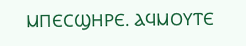ⲘⲠⲈⲤϢⲎⲢⲈ. ⲀϤⲘⲞⲨⲦⲈ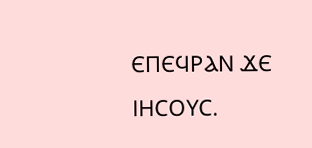ⲈⲠⲈϤⲢⲀⲚ ϪⲈ ⲒⲎⲤⲞⲨⲤ.